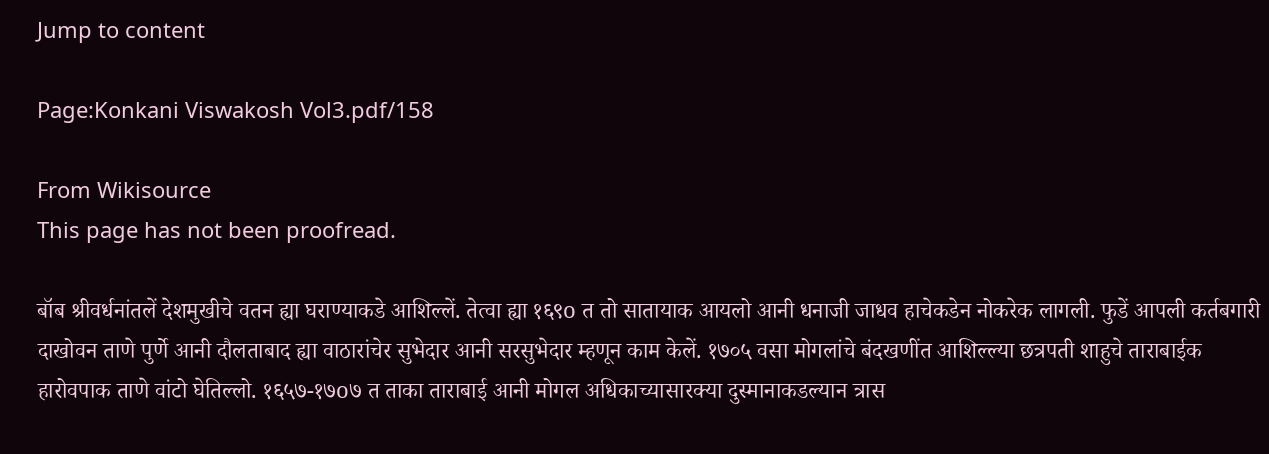Jump to content

Page:Konkani Viswakosh Vol3.pdf/158

From Wikisource
This page has not been proofread.

बॉब श्रीवर्धनांतलें देशमुखीचे वतन ह्या घराण्याकडे आशिल्लें. तेत्वा ह्या १६९o त तो सातायाक आयलो आनी धनाजी जाधव हाचेकडेन नोकरेक लागली. फुडें आपली कर्तबगारी दाखोवन ताणे पुर्णे आनी दौलताबाद ह्या वाठारांचेर सुभेदार आनी सरसुभेदार म्हणून काम केलें. १७०५ वसा मोगलांचे बंदखणींत आशिल्ल्या छत्रपती शाहुचे ताराबाईक हारोवपाक ताणे वांटो घेतिल्लो. १६५७-१७o७ त ताका ताराबाई आनी मोगल अधिकाच्यासारक्या दुस्मानाकडल्यान त्रास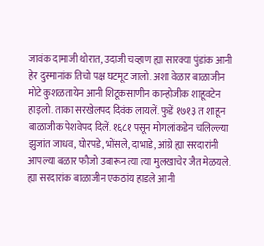जावंक दामाजी थोरात, उदाजी चव्हाण ह्या सारक्या पुंडांक आनी हेर दुस्मानांक तिचो पक्ष घटमूट जालो. अशा वेळार बाळाजीन मोटे कुशळतायेन आनी शिटूकसाणीन कान्होजीक शाहूवटेन हाइलो. ताका सरखेलपद दिवंक लायलें. फुडें १७१३ त शाहून बाळाजीक पेशवेपद दिलें. १६८१ पसून मोगलांकडेन चलिल्ल्या झुजांत जाधव, घोरपडे, भोंसले, दाभाडे, आंग्रे ह्या सरदारांनी आपल्या बळार फौजो उबारून त्या त्या मुलखाचेर जैत मेळयले. ह्या सरदारांक बाळाजीन एकठांय हाडले आनी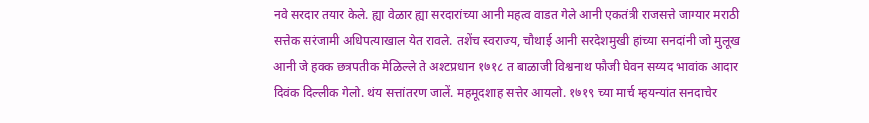नवे सरदार तयार केले. ह्या वेळार ह्या सरदारांच्या आनी महत्व वाडत गेले आनी एकतंत्री राजसत्ते जाग्यार मराठी सत्तेक सरंजामी अधिपत्याखाल येत रावले. तशेंच स्वराज्य, चौथाई आनी सरदेशमुखी हांच्या सनदांनी जो मुलूख आनी जे हक्क छत्रपतीक मेळिल्ले ते अश्टप्रधान १७१८ त बाळाजी विश्वनाथ फौजी घेवन सय्यद भावांक आदार दिवंक दिल्लीक गेलो. थंय सत्तांतरण जालें. महमूदशाह सत्तेर आयलो. १७१९ च्या मार्च म्हयन्यांत सनदाचेर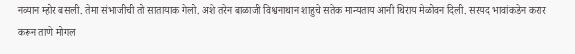नव्यान म्होर बसली. तेमा संभाजीची तो सातायाक गेलो. अशे तरेन बाळाजी विश्वनाथान शाहुचे सतेक मान्यताय आनी थिराय मेळोवन दिली. सरयद भावांकडेन करार करून ताणे मोगल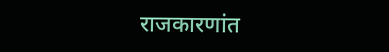राजकारणांत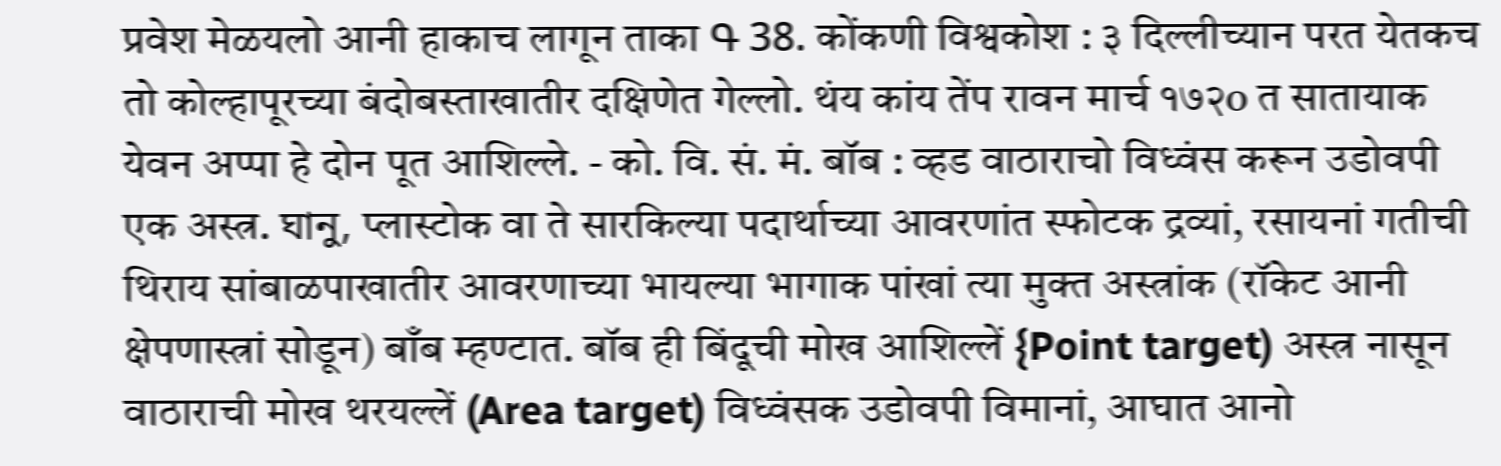प्रवेश मेळयलो आनी हाकाच लागून ताका Գ 38. कोंकणी विश्वकोश : ३ दिल्लीच्यान परत येतकच तो कोल्हापूरच्या बंदोबस्ताखातीर दक्षिणेत गेल्लो. थंय कांय तेंप रावन मार्च १७२o त सातायाक येवन अप्पा हे दोन पूत आशिल्ले. - को. वि. सं. मं. बॉब : व्हड वाठाराचो विध्वंस करून उडोवपी एक अस्त्र. ঘানু, प्लास्टोक वा ते सारकिल्या पदार्थाच्या आवरणांत स्फोटक द्रव्यां, रसायनां गतीची थिराय सांबाळपाखातीर आवरणाच्या भायल्या भागाक पांखां त्या मुक्त अस्त्रांक (रॉकेट आनी क्षेपणास्त्रां सोडून) बाँब म्हण्टात. बॉब ही बिंदूची मोख आशिल्लें {Point target) अस्त्र नासून वाठाराची मोख थरयल्लें (Area target) विध्वंसक उडोवपी विमानां, आघात आनो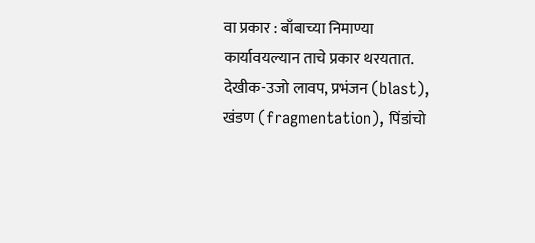वा प्रकार : बाँबाच्या निमाण्या कार्यावयल्यान ताचे प्रकार थरयतात. देखीक-उजो लावप, प्रभंजन (blast), खंडण (fragmentation), पिंडांचो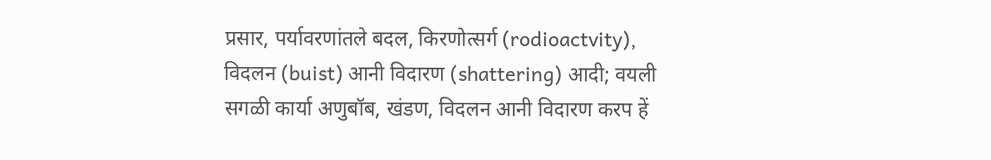प्रसार, पर्यावरणांतले बदल, किरणोत्सर्ग (rodioactvity), विदलन (buist) आनी विदारण (shattering) आदी; वयली सगळी कार्या अणुबॉब, खंडण, विदलन आनी विदारण करप हें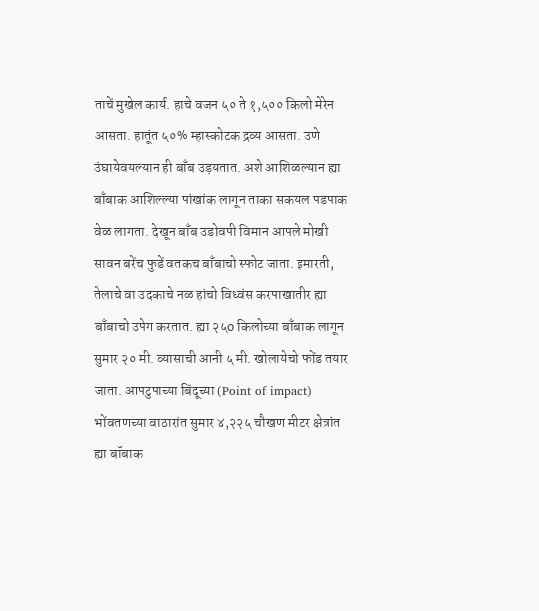ताचें मुखेल कार्य. हाचे वजन ५० ते १,५०० किलो मेरेन आसता. हातूंत ५०% म्हास्कोटक द्रव्य आसता. उणे उंघायेवयल्यान ही बाँब उड़यतात. अशे आशिळल्यान ह्या बाँबाक आशिल्ल्या पांखांक लागून ताका सकयल पडपाक वेळ लागता. देखून बाँब उडोवपी विमान आपले मोखी सावन बरेंच फुडें वतकच बाँबाचो स्फोट जाता. इमारती, तेलाचे वा उदकाचे नळ हांचो विध्वंस करपाखातीर ह्या बाँबाचो उपेग करतात. ह्या २५o किलोच्या बाँबाक लागून सुमार २० मी. व्यासाची आनी ५ मी. खोलायेचो फोंड तयार जाता. आपटुपाच्या बिंदूच्या (Point of impact) भोंवतणच्या वाठारांत सुमार ४,२२५ चौखण मीटर क्षेत्रांत ह्या बॉबाक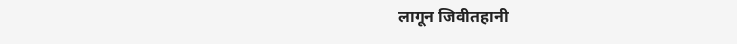लागून जिवीतहानी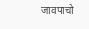जावपाचो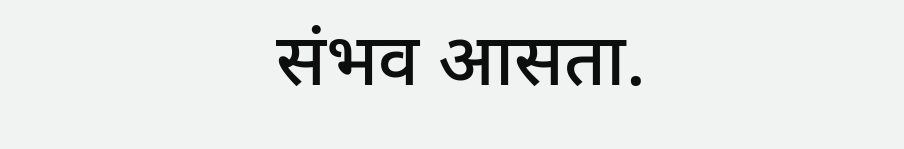संभव आसता.